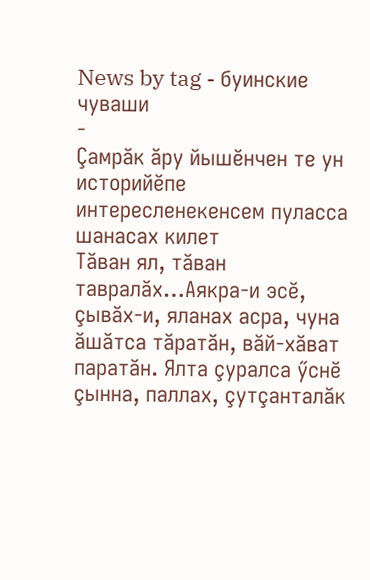News by tag - буинские чуваши
-
Çамрăк ăру йышӗнчен те ун историйӗпе интересленекенсем пуласса шанасах килет
Тăван ял, тăван тавралăх…Аякра-и эсӗ, çывăх-и, яланах асра, чуна ăшăтса тăратăн, вăй-хăват паратăн. Ялта çуралса ӳснӗ çынна, паллах, çутçанталăк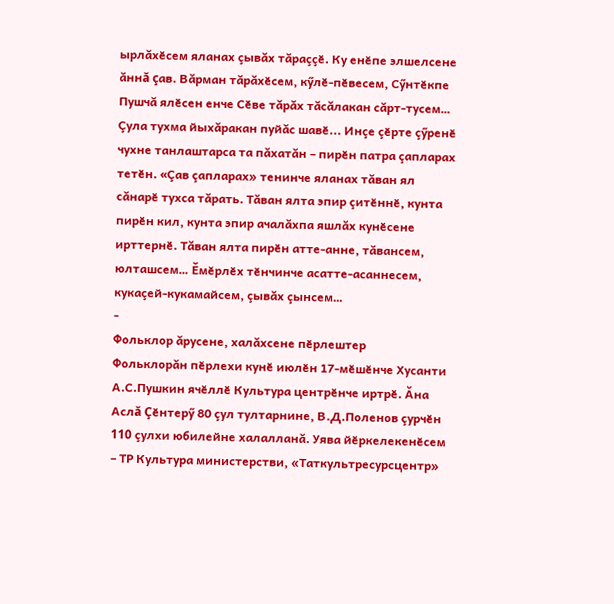ырлăхӗсем яланах çывăх тăраççӗ. Ку енӗпе элшелсене ăннă çав. Вăрман тăрăхӗсем, кӳлӗ-пӗвесем, Сӳнтӗкпе Пушчă ялӗсен енче Сӗве тăрăх тăсăлакан сăрт-тусем… Çула тухма йыхăракан пуйăс шавӗ... Инçе çӗрте çӳренӗ чухне танлаштарса та пăхатăн – пирӗн патра çапларах тетӗн. «Çав çапларах» тенинче яланах тăван ял сăнарӗ тухса тăрать. Тăван ялта эпир çитӗннӗ, кунта пирӗн кил, кунта эпир ачалăхпа яшлăх кунӗсене ирттернӗ. Тăван ялта пирӗн атте-анне, тăвансем, юлташсем… Ӗмӗрлӗх тӗнчинче асатте-асаннесем, кукаçей-кукамайсем, çывăх çынсем…
-
Фольклор ăрусене, халăхсене пӗрлештер
Фольклорăн пӗрлехи кунӗ июлӗн 17-мӗшӗнче Хусанти А.С.Пушкин ячӗллӗ Культура центрӗнче иртрӗ. Ăна Аслă Çӗнтерӳ 80 çул тултарнине, В.Д.Поленов çурчӗн 110 çулхи юбилейне халалланă. Уява йӗркелекенӗсем – ТР Культура министерстви, «Таткультресурсцентр»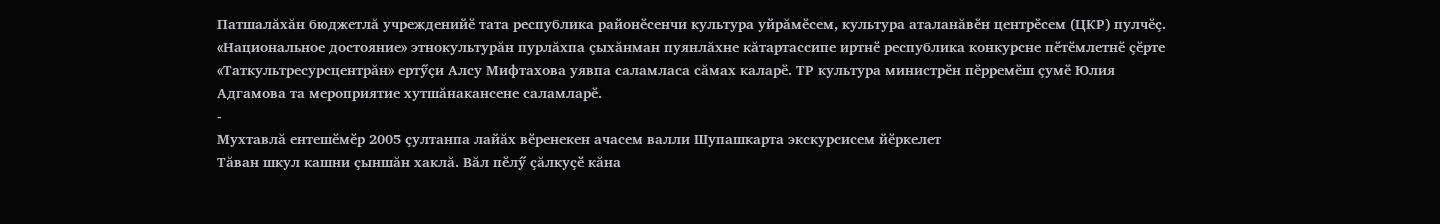Патшалăхăн бюджетлă учрежденийӗ тата республика районӗсенчи культура уйрăмӗсем, культура аталанăвӗн центрӗсем (ЦКР) пулчӗç. «Национальное достояние» этнокультурăн пурлăхпа çыхăнман пуянлăхне кăтартассипе иртнӗ республика конкурсне пӗтӗмлетнӗ çӗрте «Таткультресурсцентрăн» ертӳçи Алсу Мифтахова уявпа саламласа сăмах каларӗ. ТР культура министрӗн пӗрремӗш çумӗ Юлия Адгамова та мероприятие хутшăнакансене саламларӗ.
-
Мухтавлă ентешӗмӗр 2005 çултанпа лайăх вӗренекен ачасем валли Шупашкарта экскурсисем йӗркелет
Тăван шкул кашни çыншăн хаклă. Вăл пӗлӳ çăлкуçӗ кăна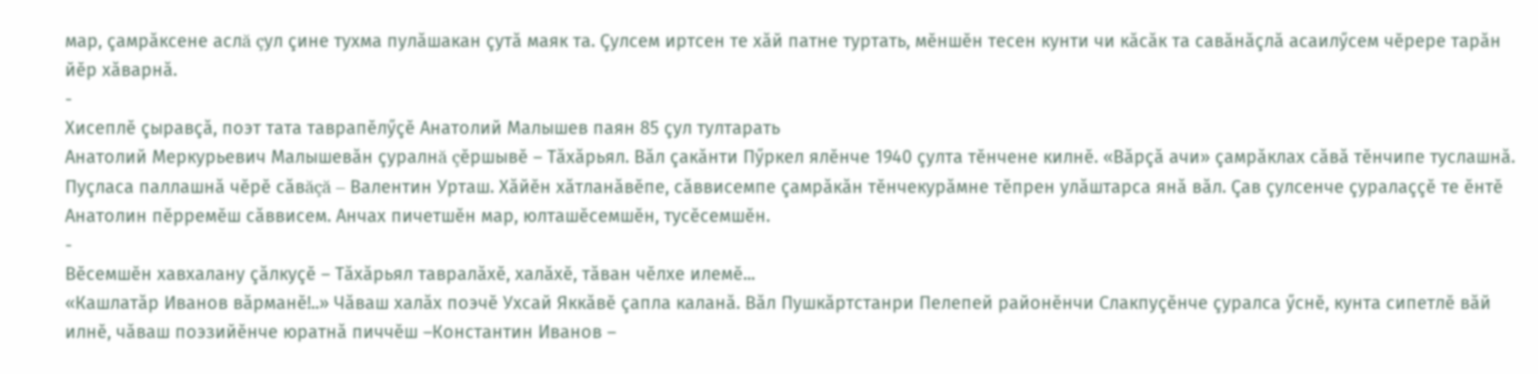мар, çамрăксене аслă çул çине тухма пулăшакан çутă маяк та. Çулсем иртсен те хăй патне туртать, мӗншӗн тесен кунти чи кăсăк та савăнăçлă асаилӳсем чӗрере тарăн йӗр хăварнă.
-
Хисеплӗ çыравçă, поэт тата таврапӗлӳçӗ Анатолий Малышев паян 85 çул тултарать
Анатолий Меркурьевич Малышевăн çуралнă çӗршывӗ – Тăхăрьял. Вăл çакăнти Пӳркел ялӗнче 1940 çулта тӗнчене килнӗ. «Вăрçă ачи» çамрăклах сăвă тӗнчипе туслашнă. Пуçласа паллашнă чӗрӗ сăвăçă – Валентин Урташ. Хăйӗн хăтланăвӗпе, сăввисемпе çамрăкăн тӗнчекурăмне тӗпрен улăштарса янă вăл. Çав çулсенче çуралаççӗ те ӗнтӗ Анатолин пӗрремӗш сăввисем. Анчах пичетшӗн мар, юлташӗсемшӗн, тусӗсемшӗн.
-
Вӗсемшӗн хавхалану çăлкуçӗ – Тăхăрьял тавралăхӗ, халăхӗ, тăван чӗлхе илемӗ...
«Кашлатăр Иванов вăрманӗ!..» Чăваш халăх поэчӗ Ухсай Яккăвӗ çапла каланă. Вăл Пушкăртстанри Пелепей районӗнчи Слакпуçӗнче çуралса ӳснӗ, кунта сипетлӗ вăй илнӗ, чăваш поэзийӗнче юратнă пиччӗш –Константин Иванов –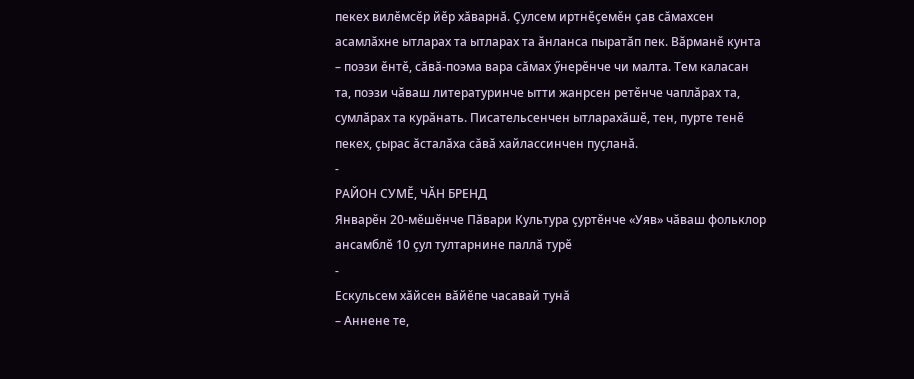пекех вилӗмсӗр йӗр хăварнă. Çулсем иртнӗçемӗн çав сăмахсен асамлăхне ытларах та ытларах та ăнланса пыратăп пек. Вăрманӗ кунта – поэзи ӗнтӗ, сăвă-поэма вара сăмах ӳнерӗнче чи малта. Тем каласан та, поэзи чăваш литературинче ытти жанрсен ретӗнче чаплăрах та, сумлăрах та курăнать. Писательсенчен ытларахăшӗ, тен, пурте тенӗ пекех, çырас ăсталăха сăвă хайлассинчен пуçланă.
-
РАЙОН СУМӖ, ЧĂН БРЕНД
Январӗн 20-мӗшӗнче Пăвари Культура çуртӗнче «Уяв» чăваш фольклор ансамблӗ 10 çул тултарнине паллă турӗ
-
Ескульсем хăйсен вăйӗпе часавай тунă
– Аннене те,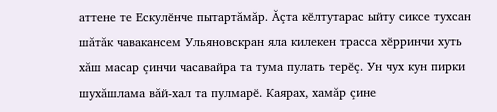аттене те Ескулӗнче пытартăмăр. Ăçта кӗлтутарас ыйту сиксе тухсан шăтăк чавакансем Ульяновскран яла килекен трасса хӗрринчи хуть хăш масар çинчи часавайра та тума пулать терӗç. Ун чух кун пирки шухăшлама вăй-хал та пулмарӗ. Каярах, хамăр çине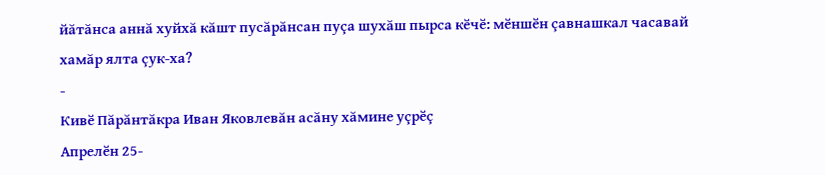йăтăнса аннă хуйхă кăшт пусăрăнсан пуçа шухăш пырса кӗчӗ: мӗншӗн çавнашкал часавай хамăр ялта çук-ха?
-
Кивӗ Пăрăнтăкра Иван Яковлевăн асăну хăмине уçрӗç
Апрелӗн 25-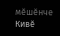мӗшӗнче Кивӗ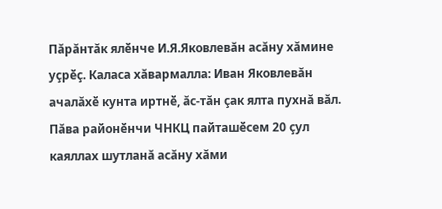Пăрăнтăк ялӗнче И.Я.Яковлевăн асăну хăмине уçрӗç. Каласа хăвармалла: Иван Яковлевăн ачалăхӗ кунта иртнӗ, ăс-тăн çак ялта пухнă вăл. Пăва районӗнчи ЧНКЦ пайташӗсем 20 çул каяллах шутланă асăну хăми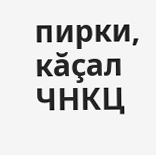пирки, кăçал ЧНКЦ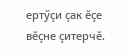ертӳçи çак ӗçе вӗçне çитерчӗ.